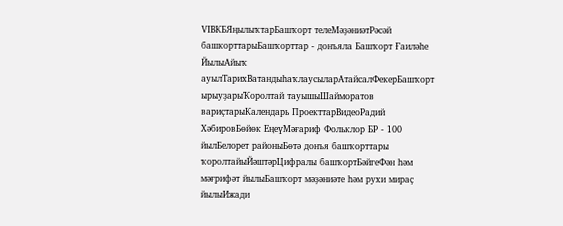VIВКБЯңылыҡтарБашҡорт телеМәҙәниәтРәсәй башкорттарыБашҡорттар - донъяла Башҡорт Ғаиләһе ЙылыАйыҡ ауылТарихВатандыһаҡлаусыларАтайсалФекерБашҡорт ырыуҙарыҠоролтай тауышыШайморатов вариҫтарыКалендарь ПроекттарВидеоРадий ХәбировБөйөк ЕңеүМәғариф Фольклор БР - 100 йылБелорет районыБөтә донъя башҡорттары ҡоролтайыЙәштәрЦифралы башҡортБәйгеФән һәм мәғрифәт йылыБашҡорт мәҙәниәте һәм рухи мираҫ йылыИжади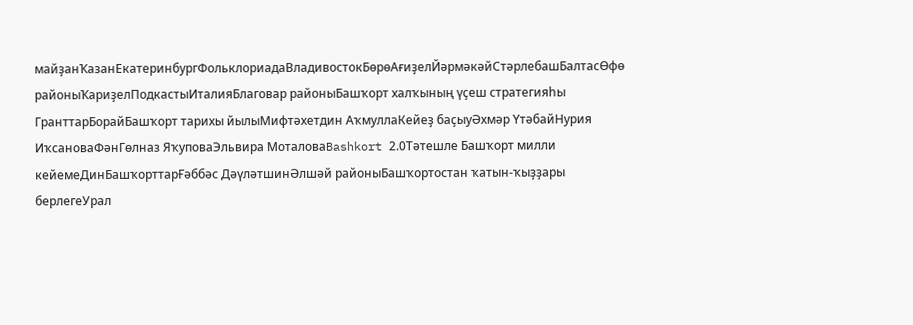майҙанҠазанЕкатеринбургФольклориадаВладивостокБөрөАғиҙелЙәрмәкәйCтәрлебашБалтасӨфө районыҠариҙелПодкастыИталияБлаговар районыБашҡорт халҡының үҫеш стратегияһы ГранттарБорайБашҡорт тарихы йылыМифтәхетдин АҡмуллаКейеҙ баҫыуӘхмәр ҮтәбайНурия ИҡсановаФәнГөлназ ЯҡуповаЭльвира МоталоваBashkort 2.0Тәтешле Башҡорт милли кейемеДинБашҡорттарҒәббәс ДәүләтшинӘлшәй районыБашҡортостан ҡатын-ҡыҙҙары берлегеУрал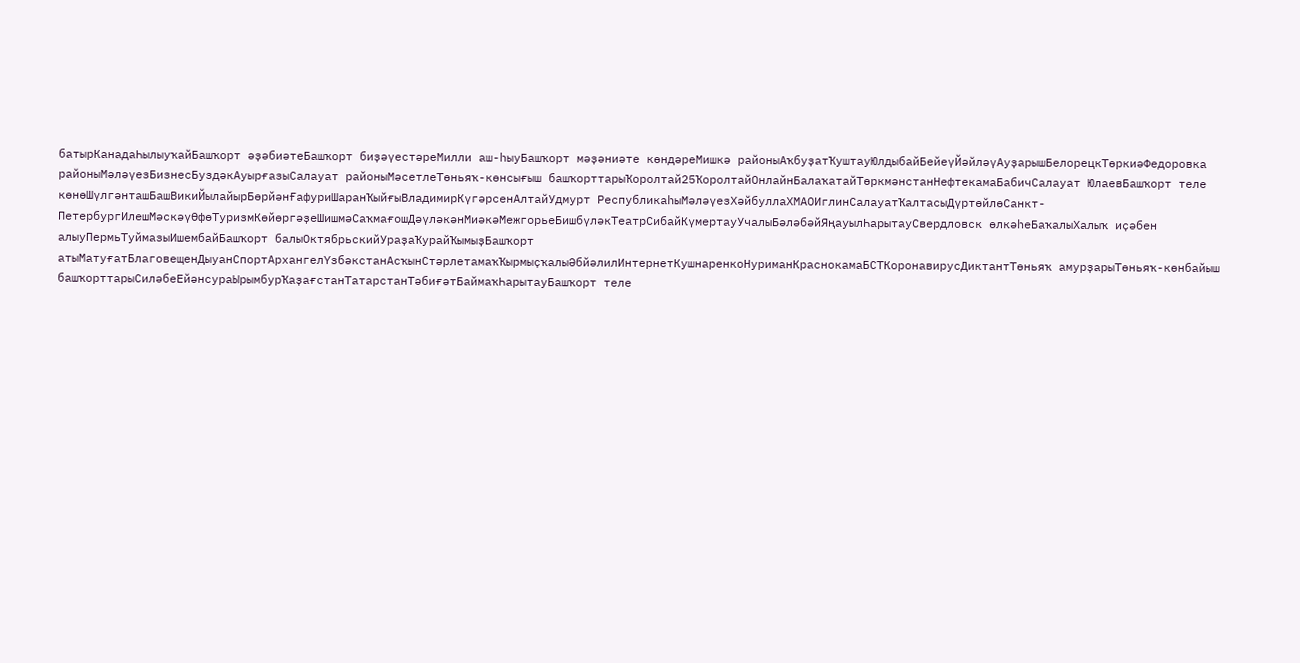батырКанадаҺылыуҡайБашҡорт әҙәбиәтеБашҡорт биҙәүестәреМилли аш-һыуБашҡорт мәҙәниәте көндәреМишкә районыАҡбуҙатҠуштауЮлдыбайБейеүЙәйләүАуҙарышБелорецкТөркиәФедоровка районыМәләүезБизнесБуздәкАуырғазыСалауат районыМәсетлеТөньяҡ-көнсығыш башҡорттарыҠоролтай25ҠоролтайОнлайнБалаҡатайТөркмәнстанНефтекамаБабичСалауат ЮлаевБашҡорт теле көнөШүлгәнташБашВикиЙылайырБөрйәнҒафуриШаранҠыйғыВладимирКүгәрсенАлтайУдмурт РеспубликаһыМәләүезХәйбуллаХМАОИглинСалауатҠалтасыДүртөйлөСанкт-ПетербургИлешМәскәүӨфөТуризмКөйөргәҙеШишмәСаҡмағошДәүләкәнМиәкәМежгорьеБишбүләкТеатрСибайКүмертауУчалыБәләбәйЯңауылҺарытауСвердловск өлкәһеБаҡалыХалыҡ иҫәбен алыуПермьТуймазыИшембайБашҡорт балыОктябрьскийУраҙаҠурайҠымыҙБашҡорт атыМатуғатБлаговещенДыуанСпортАрхангелҮзбәкстанАсҡынСтәрлетамаҡҠырмыҫҡалыӘбйәлилИнтернетКушнаренкоНуриманКраснокамаБСТКоронавирусДиктантТөньяҡ амурҙарыТөньяҡ-көнбайыш башҡорттарыСиләбеЕйәнсураЫрымбурҠаҙағстанТатарстанТәбиғәтБаймаҡҺарытауБашҡорт теле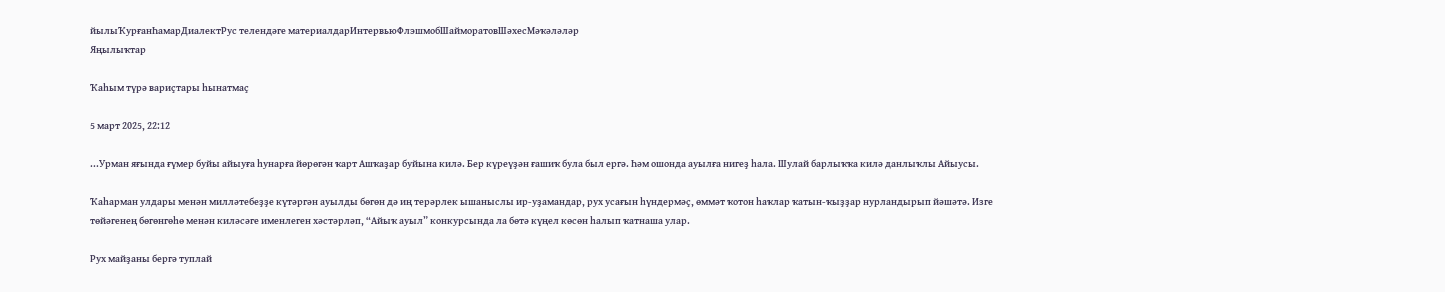йылыҠурғанҺамарДиалектРус телендәге материалдарИнтервьюФлэшмобШайморатовШәхесМәҡәләләр
Яңылыҡтар

Ҡаһым түрә вариҫтары һынатмаҫ

5 март 2025, 22:12

...Урман яғында ғүмер буйы айыуға һунарға йөрөгән ҡарт Ашҡаҙар буйына килә. Бер күреүҙән ғашиҡ була был ергә. Һәм ошонда ауылға нигеҙ һала. Шулай барлыҡҡа килә данлыҡлы Айыусы.

Ҡаһарман улдары менән милләтебеҙҙе күтәргән ауылды бөгөн дә иң терәрлек ышаныслы ир-уҙамандар, рух усағын һүндермәҫ, өммәт ҡотон һаҡлар ҡатын-ҡыҙҙар нурландырып йәшәтә. Изге төйәгенең бөгөнгөһө менән киләсәге именлеген хәстәрләп, “Айыҡ ауыл” конкурсында ла бөтә күңел көсөн һалып ҡатнаша улар.

Рух майҙаны бергә туплай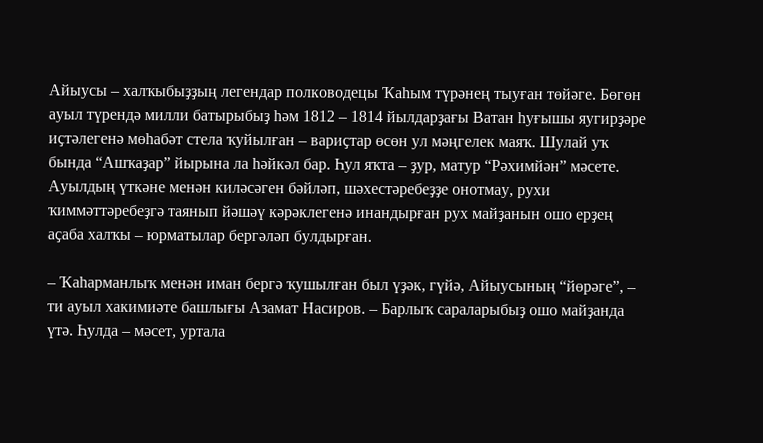Айыусы – халҡыбыҙҙың легендар полководецы Ҡаһым түрәнең тыуған төйәге. Бөгөн ауыл түрендә милли батырыбыҙ һәм 1812 – 1814 йылдарҙағы Ватан һуғышы яугирҙәре иҫтәлегенә мөһабәт cтела ҡуйылған – вариҫтар өсөн ул мәңгелек маяҡ. Шулай уҡ бында “Ашҡаҙар” йырына ла һәйкәл бар. Һул яҡта – ҙур, матур “Рәхимйән” мәсете. Ауылдың үткәне менән киләсәген бәйләп, шәхестәребеҙҙе онотмау, рухи ҡиммәттәребеҙгә таянып йәшәү кәрәклегенә инандырған рух майҙанын ошо ерҙең аҫаба халҡы – юрматылар бергәләп булдырған.

– Ҡаһарманлыҡ менән иман бергә ҡушылған был үҙәк, гүйә, Айыусының “йөрәге”, – ти ауыл хакимиәте башлығы Азамат Насиров. – Барлыҡ сараларыбыҙ ошо майҙанда үтә. Һулда – мәсет, уртала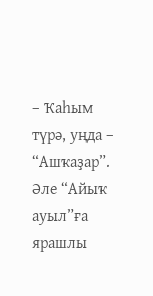– Ҡаһым түрә, уңда – “Ашҡаҙар”. Әле “Айыҡ ауыл”ға ярашлы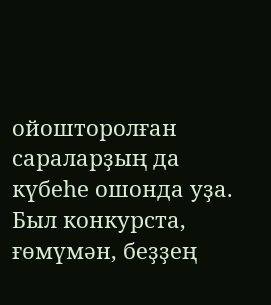ойошторолған сараларҙың да күбеһе ошонда уҙа. Был конкурста, ғөмүмән, беҙҙең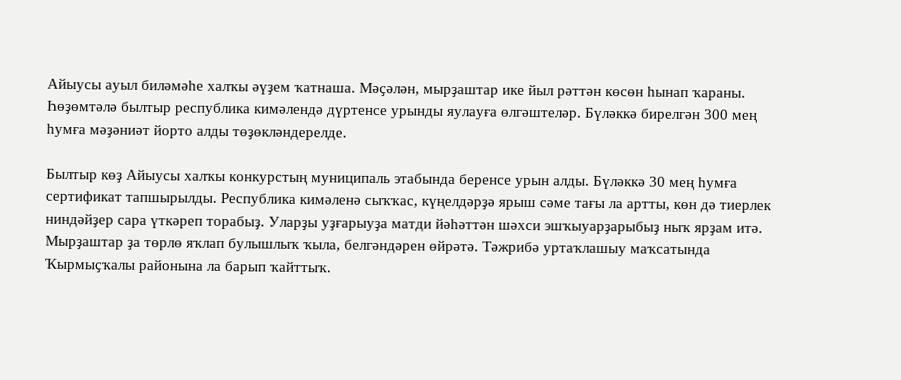Айыусы ауыл биләмәһе халҡы әүҙем ҡатнаша. Мәҫәлән, мырҙаштар ике йыл рәттән көсөн һынап ҡараны. Һөҙөмтәлә былтыр республика кимәлендә дүртенсе урынды яулауға өлгәштеләр. Бүләккә бирелгән 300 мең һумға мәҙәниәт йорто алды төҙөкләндерелде.

Былтыр көҙ Айыусы халҡы конкурстың муниципаль этабында беренсе урын алды. Бүләккә 30 мең һумға сертификат тапшырылды. Республика кимәленә сыҡҡас, күңелдәрҙә ярыш сәме тағы ла артты, көн дә тиерлек ниндәйҙер сара үткәреп торабыҙ. Уларҙы уҙғарыуҙа матди йәһәттән шәхси эшҡыуарҙарыбыҙ ныҡ ярҙам итә. Мырҙаштар ҙа төрлө яҡлап булышлыҡ ҡыла, белгәндәрен өйрәтә. Тәжрибә уртаҡлашыу маҡсатында Ҡырмыҫҡалы районына ла барып ҡайттыҡ.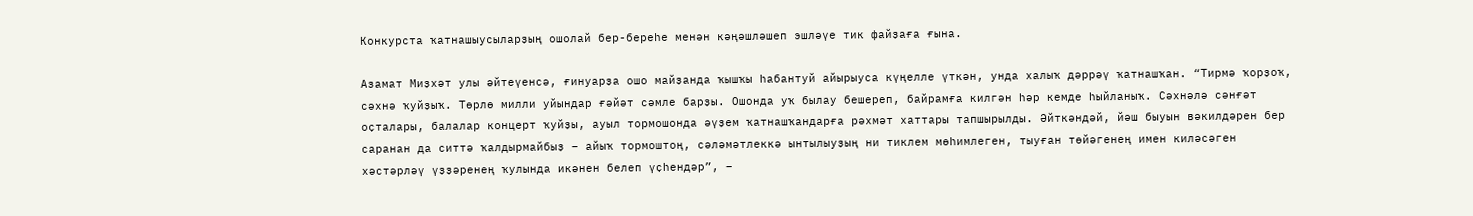Конкурста ҡатнашыусыларҙың ошолай бер-береһе менән кәңәшләшеп эшләүе тик файҙаға ғына.

Азамат Миҙхәт улы әйтеүенсә, ғинуарҙа ошо майҙанда ҡышҡы һабантуй айырыуса күңелле үткән, унда халыҡ дәррәү ҡатнашҡан. “Тирмә ҡорҙоҡ, сәхнә ҡуйҙыҡ. Төрлө милли уйындар ғәйәт сәмле барҙы. Ошонда уҡ былау бешереп, байрамға килгән һәр кемде һыйланыҡ. Сәхнәлә сәнғәт оҫталары, балалар концерт ҡуйҙы, ауыл тормошонда әүҙем ҡатнашҡандарға рәхмәт хаттары тапшырылды. Әйткәндәй, йәш быуын вәкилдәрен бер саранан да ситтә ҡалдырмайбыҙ – айыҡ тормоштоң, сәләмәтлеккә ынтылыуҙың ни тиклем мөһимлеген, тыуған төйәгенең имен киләсәген хәстәрләү үҙҙәренең ҡулында икәнен белеп үҫһендәр”, –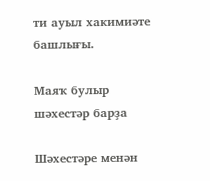ти ауыл хакимиәте башлығы.

Маяҡ булыр шәхестәр барҙа

Шәхестәре менән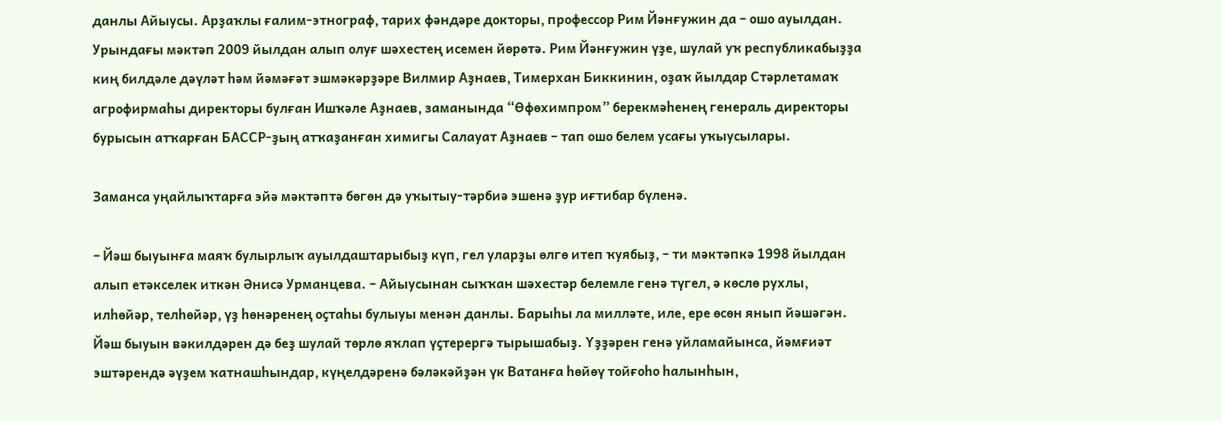данлы Айыусы. Арҙаҡлы ғалим-этнограф, тарих фәндәре докторы, профессор Рим Йәнғужин да – ошо ауылдан. Урындағы мәктәп 2009 йылдан алып олуғ шәхестең исемен йөрөтә. Рим Йәнғужин үҙе, шулай уҡ республикабыҙҙа киң билдәле дәүләт һәм йәмәғәт эшмәкәрҙәре Вилмир Аҙнаев, Тимерхан Биккинин, оҙаҡ йылдар Стәрлетамаҡ агрофирмаһы директоры булған Ишҡәле Аҙнаев, заманында “Өфөхимпром” берекмәһенең генераль директоры бурысын атҡарған БАССР-ҙың атҡаҙанған химигы Салауат Аҙнаев – тап ошо белем усағы уҡыусылары.

Заманса уңайлыҡтарға эйә мәктәптә бөгөн дә уҡытыу-тәрбиә эшенә ҙур иғтибар бүленә.

– Йәш быуынға маяҡ булырлыҡ ауылдаштарыбыҙ күп, гел уларҙы өлгө итеп ҡуябыҙ, – ти мәктәпкә 1998 йылдан алып етәкселек иткән Әнисә Урманцева. – Айыусынан сыҡҡан шәхестәр белемле генә түгел, ә көслө рухлы, илһөйәр, телһөйәр, үҙ һөнәренең оҫтаһы булыуы менән данлы. Барыһы ла милләте, иле, ере өсөн янып йәшәгән. Йәш быуын вәкилдәрен дә беҙ шулай төрлө яҡлап үҫтерергә тырышабыҙ. Үҙҙәрен генә уйламайынса, йәмғиәт эштәрендә әүҙем ҡатнашһындар, күңелдәренә бәләкәйҙән үк Ватанға һөйөү тойғоһо һалынһын,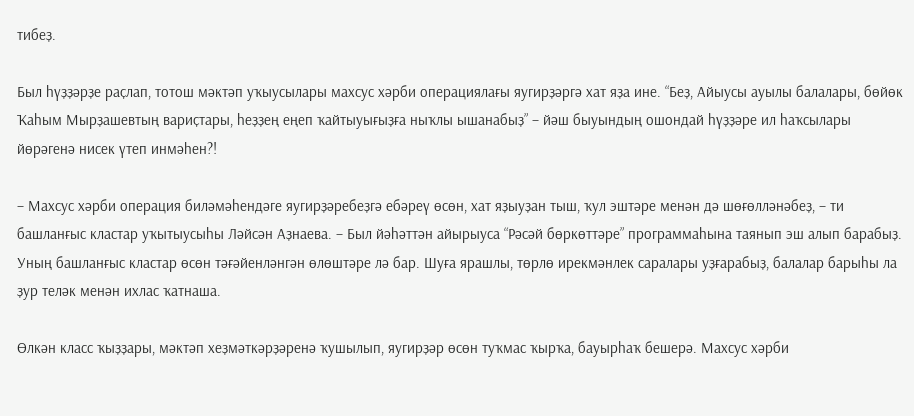тибеҙ.

Был һүҙҙәрҙе раҫлап, тотош мәктәп уҡыусылары махсус хәрби операциялағы яугирҙәргә хат яҙа ине. “Беҙ, Айыусы ауылы балалары, бөйөк Ҡаһым Мырҙашевтың вариҫтары, һеҙҙең еңеп ҡайтыуығыҙға ныҡлы ышанабыҙ” – йәш быуындың ошондай һүҙҙәре ил һаҡсылары йөрәгенә нисек үтеп инмәһен?!

– Махсус хәрби операция биләмәһендәге яугирҙәребеҙгә ебәреү өсөн, хат яҙыуҙан тыш, ҡул эштәре менән дә шөғөлләнәбеҙ, – ти башланғыс кластар уҡытыусыһы Ләйсән Аҙнаева. – Был йәһәттән айырыуса “Рәсәй бөркөттәре” программаһына таянып эш алып барабыҙ. Уның башланғыс кластар өсөн тәғәйенләнгән өлөштәре лә бар. Шуға ярашлы, төрлө ирекмәнлек саралары уҙғарабыҙ, балалар барыһы ла ҙур теләк менән ихлас ҡатнаша.

Өлкән класс ҡыҙҙары, мәктәп хеҙмәткәрҙәренә ҡушылып, яугирҙәр өсөн туҡмас ҡырҡа, бауырһаҡ бешерә. Махсус хәрби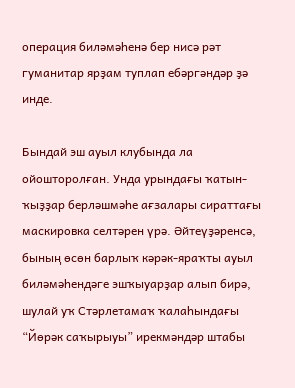операция биләмәһенә бер нисә рәт гуманитар ярҙам туплап ебәргәндәр ҙә инде.

Бындай эш ауыл клубында ла ойошторолған. Унда урындағы ҡатын-ҡыҙҙар берләшмәһе ағзалары сираттағы маскировка селтәрен үрә. Әйтеүҙәренсә, бының өсөн барлыҡ кәрәк-яраҡты ауыл биләмәһендәге эшҡыуарҙар алып бирә, шулай уҡ Стәрлетамаҡ ҡалаһындағы “Йөрәк саҡырыуы” ирекмәндәр штабы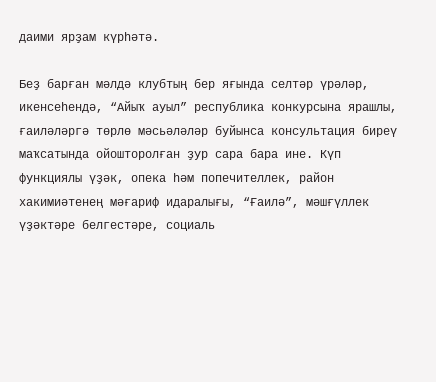даими ярҙам күрһәтә.

Беҙ барған мәлдә клубтың бер яғында селтәр үрәләр, икенсеһендә, “Айыҡ ауыл” республика конкурсына ярашлы, ғаиләләргә төрлө мәсьәләләр буйынса консультация биреү маҡсатында ойошторолған ҙур сара бара ине. Күп функциялы үҙәк, опека һәм попечителлек, район хакимиәтенең мәғариф идаралығы, “Ғаилә”, мәшғүллек үҙәктәре белгестәре, социаль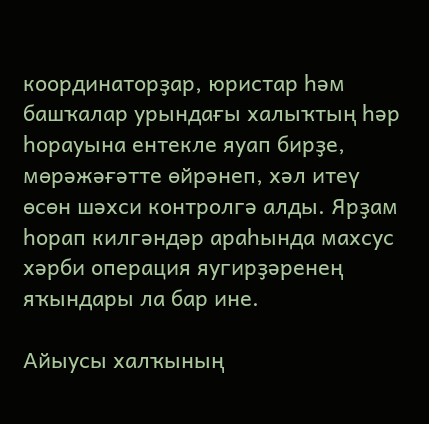координаторҙар, юристар һәм башҡалар урындағы халыҡтың һәр һорауына ентекле яуап бирҙе, мөрәжәғәтте өйрәнеп, хәл итеү өсөн шәхси контролгә алды. Ярҙам һорап килгәндәр араһында махсус хәрби операция яугирҙәренең яҡындары ла бар ине.

Айыусы халҡының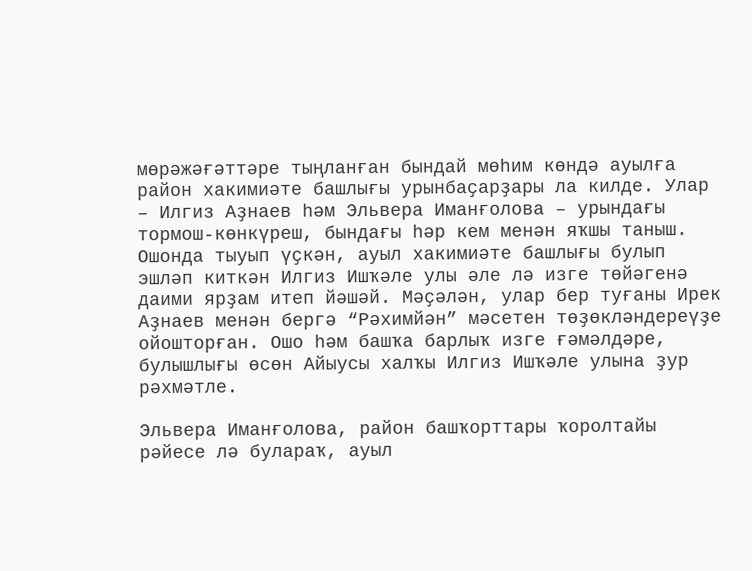мөрәжәғәттәре тыңланған бындай мөһим көндә ауылға район хакимиәте башлығы урынбаҫарҙары ла килде. Улар – Илгиз Аҙнаев һәм Эльвера Иманғолова – урындағы тормош-көнкүреш, бындағы һәр кем менән яҡшы таныш. Ошонда тыуып үҫкән, ауыл хакимиәте башлығы булып эшләп киткән Илгиз Ишҡәле улы әле лә изге төйәгенә даими ярҙам итеп йәшәй. Мәҫәлән, улар бер туғаны Ирек Аҙнаев менән бергә “Рәхимйән” мәсетен төҙөкләндереүҙе ойошторған. Ошо һәм башҡа барлыҡ изге ғәмәлдәре, булышлығы өсөн Айыусы халҡы Илгиз Ишҡәле улына ҙур рәхмәтле.

Эльвера Иманғолова, район башҡорттары ҡоролтайы рәйесе лә булараҡ, ауыл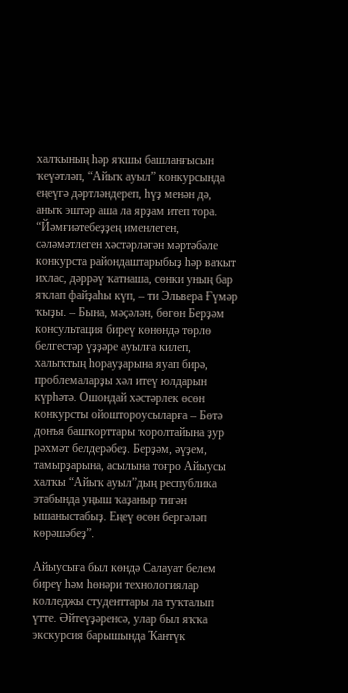халҡының һәр яҡшы башланғысын ҡеүәтләп, “Айыҡ ауыл” конкурсында еңеүгә дәртләндереп, һүҙ менән дә, аныҡ эштәр аша ла ярҙам итеп тора. “Йәмғиәтебеҙҙең именлеген, сәләмәтлеген хәстәрләгән мәртәбәле конкурста райондаштарыбыҙ һәр ваҡыт ихлас, дәррәү ҡатнаша, сөнки уның бар яҡлап файҙаһы күп, – ти Эльвера Ғүмәр ҡыҙы. – Бына, мәҫәлән, бөгөн Берҙәм консультация биреү көнөндә төрлө белгестәр үҙҙәре ауылға килеп, халыҡтың һорауҙарына яуап бирә, проблемаларҙы хәл итеү юлдарын күрһәтә. Ошондай хәстәрлек өсөн конкурсты ойоштороусыларға – Бөтә донъя башҡорттары ҡоролтайына ҙур рәхмәт белдерәбеҙ. Берҙәм, әүҙем, тамырҙарына, асылына тоғро Айыусы халҡы “Айыҡ ауыл”дың республика этабында уңыш ҡаҙаныр тигән ышаныстабыҙ. Еңеү өсөн бергәләп көрәшәбеҙ”.

Айыусыға был көндә Салауат белем биреү һәм һөнәри технологиялар колледжы студенттары ла туҡталып үтте. Әйтеүҙәренсә, улар был яҡҡа экскурсия барышында Ҡантүк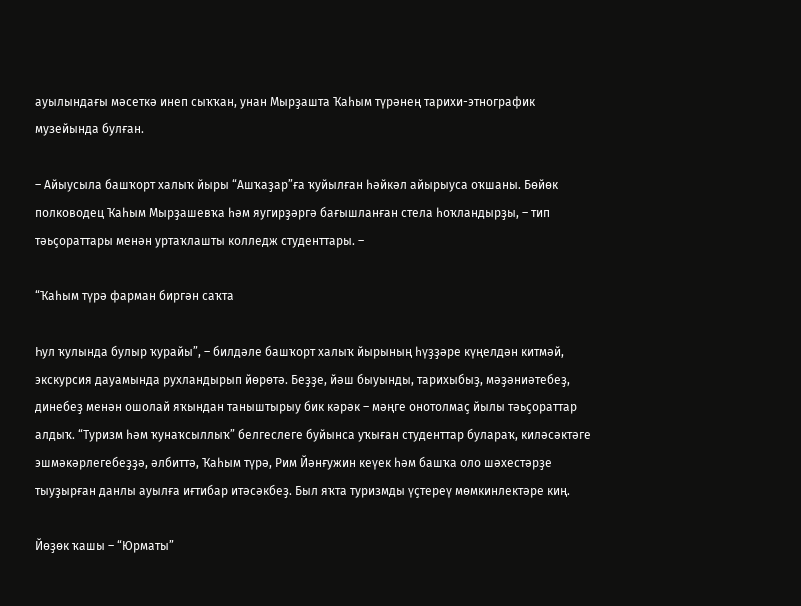ауылындағы мәсеткә инеп сыҡҡан, унан Мырҙашта Ҡаһым түрәнең тарихи-этнографик музейында булған.

– Айыусыла башҡорт халыҡ йыры “Ашҡаҙар”ға ҡуйылған һәйкәл айырыуса оҡшаны. Бөйөк полководец Ҡаһым Мырҙашевҡа һәм яугирҙәргә бағышланған стела һоҡландырҙы, – тип тәьҫораттары менән уртаҡлашты колледж студенттары. –

“Ҡаһым түрә фарман биргән саҡта

Һул ҡулында булыр ҡурайы”, – билдәле башҡорт халыҡ йырының һүҙҙәре күңелдән китмәй, экскурсия дауамында рухландырып йөрөтә. Беҙҙе, йәш быуынды, тарихыбыҙ, мәҙәниәтебеҙ, динебеҙ менән ошолай яҡындан таныштырыу бик кәрәк – мәңге онотолмаҫ йылы тәьҫораттар алдыҡ. “Туризм һәм ҡунаҡсыллыҡ” белгеслеге буйынса уҡыған студенттар булараҡ, киләсәктәге эшмәкәрлегебеҙҙә, әлбиттә, Ҡаһым түрә, Рим Йәнғужин кеүек һәм башҡа оло шәхестәрҙе тыуҙырған данлы ауылға иғтибар итәсәкбеҙ. Был яҡта туризмды үҫтереү мөмкинлектәре киң.

Йөҙөк ҡашы – “Юрматы”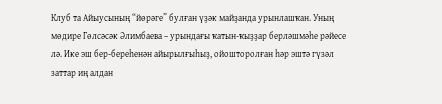Клуб та Айыусының “йөрәге” булған үҙәк майҙанда урынлашҡан. Уның мөдире Гөлсәсәк Әлимбаева – урындағы ҡатын-ҡыҙҙар берләшмәһе рәйесе лә. Ике эш бер-береһенән айырылғыһыҙ, ойошторолған һәр эштә гүзәл заттар иң алдан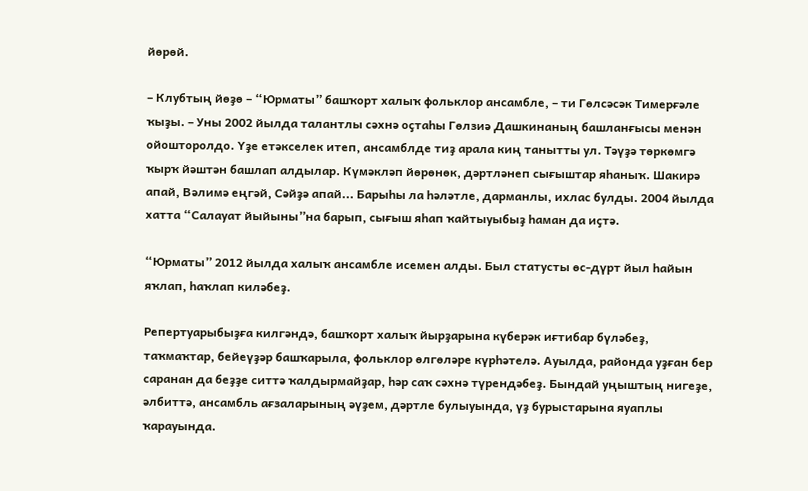йөрөй.

– Клубтың йөҙө – “Юрматы” башҡорт халыҡ фольклор ансамбле, – ти Гөлсәсәк Тимерғәле ҡыҙы. – Уны 2002 йылда талантлы сәхнә оҫтаһы Гөлзиә Дашкинаның башланғысы менән ойошторолдо. Үҙе етәкселек итеп, ансамблде тиҙ арала киң танытты ул. Тәүҙә төркөмгә ҡырҡ йәштән башлап алдылар. Күмәкләп йөрөнөк, дәртләнеп сығыштар яһаныҡ. Шакирә апай, Вәлимә еңгәй, Сәйҙә апай... Барыһы ла һәләтле, дарманлы, ихлас булды. 2004 йылда хатта “Салауат йыйыны”на барып, сығыш яһап ҡайтыуыбыҙ һаман да иҫтә.

“Юрматы” 2012 йылда халыҡ ансамбле исемен алды. Был статусты өс-дүрт йыл һайын яҡлап, һаҡлап киләбеҙ.

Репертуарыбыҙға килгәндә, башҡорт халыҡ йырҙарына күберәк иғтибар бүләбеҙ, таҡмаҡтар, бейеүҙәр башҡарыла, фольклор өлгөләре күрһәтелә. Ауылда, районда уҙған бер саранан да беҙҙе ситтә ҡалдырмайҙар, һәр саҡ сәхнә түрендәбеҙ. Бындай уңыштың нигеҙе, әлбиттә, ансамбль ағзаларының әүҙем, дәртле булыуында, үҙ бурыстарына яуаплы ҡарауында.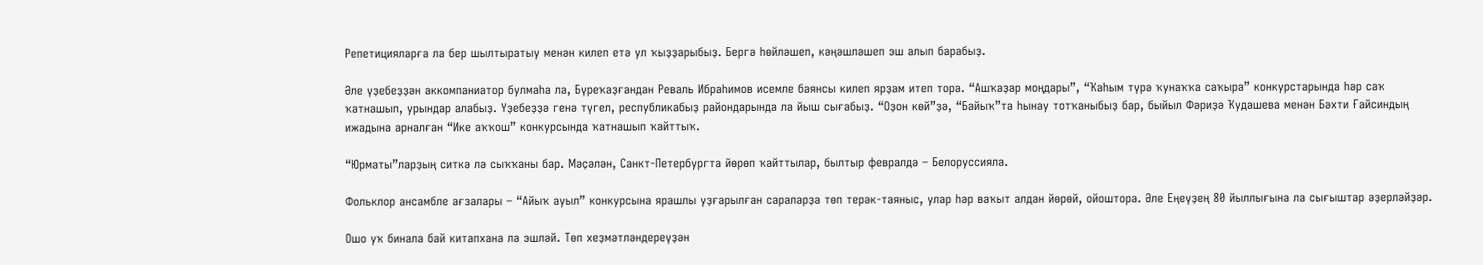Репетицияларға ла бер шылтыратыу менән килеп етә ул ҡыҙҙарыбыҙ. Бергә һөйләшеп, кәңәшләшеп эш алып барабыҙ.

Әле үҙебеҙҙән аккомпаниатор булмаһа ла, Бүреҡаҙғандан Реваль Ибраһимов исемле баянсы килеп ярҙам итеп тора. “Ашҡаҙар моңдары”, “Ҡаһым түрә ҡунаҡҡа саҡыра” конкурстарында һәр саҡ ҡатнашып, урындар алабыҙ. Үҙебеҙҙә генә түгел, республикабыҙ райондарында ла йыш сығабыҙ. “Оҙон көй”ҙә, “Байыҡ”та һынау тотҡаныбыҙ бар, быйыл Фәриҙә Ҡудашева менән Бәхти Ғайсиндың ижадына арналған “Ике аҡҡош” конкурсында ҡатнашып ҡайттыҡ.

“Юрматы”ларҙың ситкә лә сыҡҡаны бар. Мәҫәлән, Санкт-Петербургта йөрөп ҡайттылар, былтыр февралдә – Белоруссияла.

Фольклор ансамбле ағзалары – “Айыҡ ауыл” конкурсына ярашлы уҙғарылған сараларҙа төп терәк-таяныс, улар һәр ваҡыт алдан йөрөй, ойоштора. Әле Еңеүҙең 80 йыллығына ла сығыштар әҙерләйҙәр.

Ошо уҡ бинала бай китапхана ла эшләй. Төп хеҙмәтләндереүҙән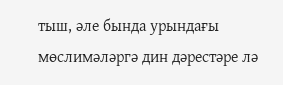тыш, әле бында урындағы мөслимәләргә дин дәрестәре лә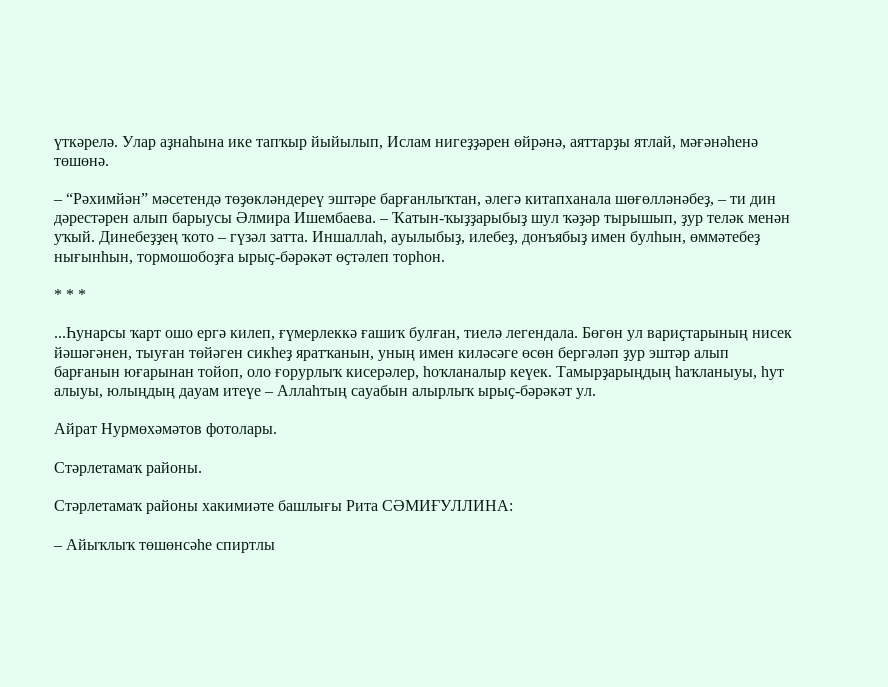үткәрелә. Улар аҙнаһына ике тапҡыр йыйылып, Ислам нигеҙҙәрен өйрәнә, аяттарҙы ятлай, мәғәнәһенә төшөнә.

– “Рәхимйән” мәсетендә төҙөкләндереү эштәре барғанлыҡтан, әлегә китапханала шөғөлләнәбеҙ, – ти дин дәрестәрен алып барыусы Әлмира Ишембаева. – Ҡатын-ҡыҙҙарыбыҙ шул ҡәҙәр тырышып, ҙур теләк менән уҡый. Динебеҙҙең ҡото – гүзәл затта. Иншаллаһ, ауылыбыҙ, илебеҙ, донъябыҙ имен булһын, өммәтебеҙ нығынһын, тормошобоҙға ырыҫ-бәрәкәт өҫтәлеп торһон.

* * *

...Һунарсы ҡарт ошо ергә килеп, ғүмерлеккә ғашиҡ булған, тиелә легендала. Бөгөн ул вариҫтарының нисек йәшәгәнен, тыуған төйәген сикһеҙ яратҡанын, уның имен киләсәге өсөн бергәләп ҙур эштәр алып барғанын юғарынан тойоп, оло ғорурлыҡ кисерәлер, һоҡланалыр кеүек. Тамырҙарыңдың һаҡланыуы, һут алыуы, юлыңдың дауам итеүе – Аллаһтың сауабын алырлыҡ ырыҫ-бәрәкәт ул.

Айрат Нурмөхәмәтов фотолары.

Стәрлетамаҡ районы.

Стәрлетамаҡ районы хакимиәте башлығы Рита СӘМИҒУЛЛИНА:

– Айыҡлыҡ төшөнсәһе спиртлы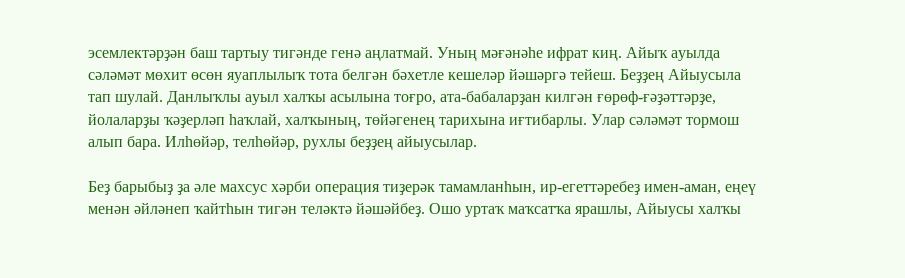эсемлектәрҙән баш тартыу тигәнде генә аңлатмай. Уның мәғәнәһе ифрат киң. Айыҡ ауылда сәләмәт мөхит өсөн яуаплылыҡ тота белгән бәхетле кешеләр йәшәргә тейеш. Беҙҙең Айыусыла тап шулай. Данлыҡлы ауыл халҡы асылына тоғро, ата-бабаларҙан килгән ғөрөф-ғәҙәттәрҙе, йолаларҙы ҡәҙерләп һаҡлай, халҡының, төйәгенең тарихына иғтибарлы. Улар сәләмәт тормош алып бара. Илһөйәр, телһөйәр, рухлы беҙҙең айыусылар.

Беҙ барыбыҙ ҙа әле махсус хәрби операция тиҙерәк тамамланһын, ир-егеттәребеҙ имен-аман, еңеү менән әйләнеп ҡайтһын тигән теләктә йәшәйбеҙ. Ошо уртаҡ маҡсатҡа ярашлы, Айыусы халҡы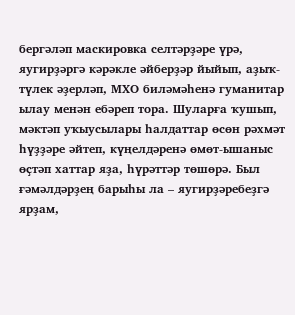бергәләп маскировка селтәрҙәре үрә, яугирҙәргә кәрәкле әйберҙәр йыйып, аҙыҡ-түлек әҙерләп, МХО биләмәһенә гуманитар ылау менән ебәреп тора. Шуларға ҡушып, мәктәп уҡыусылары һалдаттар өсөн рәхмәт һүҙҙәре әйтеп, күңелдәренә өмөт-ышаныс өҫтәп хаттар яҙа, һүрәттәр төшөрә. Был ғәмәлдәрҙең барыһы ла – яугирҙәребеҙгә ярҙам,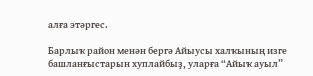алға этәргес.

Барлыҡ район менән бергә Айыусы халҡының изге башланғыстарын хуплайбыҙ, уларға “Айыҡ ауыл”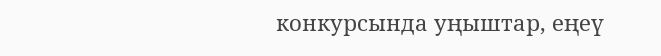конкурсында уңыштар, еңеү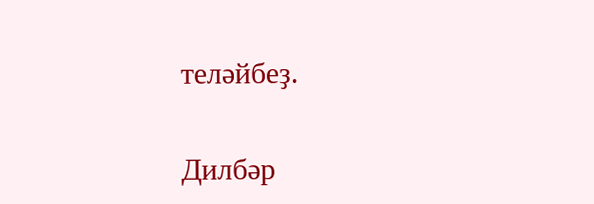теләйбеҙ.

Дилбәр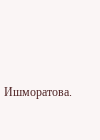Ишморатова.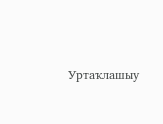Уртаҡлашыу